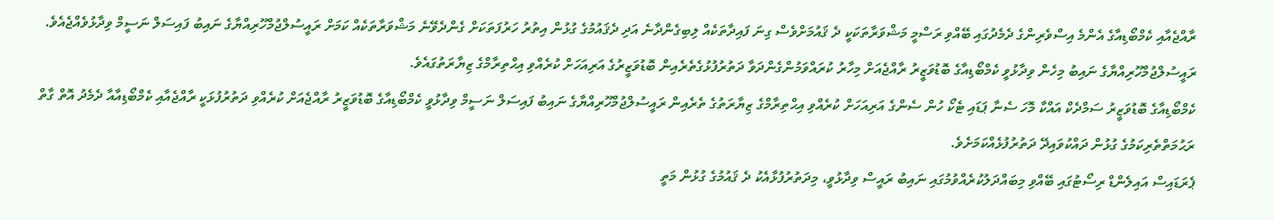ރާއްޖެއާއި ކެމްބޯޑިއާގެ އެންމެ އިސްވެރިންގެ ދެމެދުގައި ބޭއްވި ރަސްމީ މަޝްވަރާތަކަކީ ދެ ޤައުމަށްވެސް ގިނަ ފައިދާތަކެއް ލިބިގެންދާނެ އަދި ދެޤައުމުގެ ގުޅުން އިތުރު ހަރުފަތަކަށް ގެންދެވޭނެ މަޝްވަރާތަކެއް ކަމަށް ރައީސުލްޖުމްހޫރިއްޔާގެ ނައިބު ފައިސަލް ނަސީމް ވިދާޅުވެއްޖެއެވެ.
ރައީސުލްޖުމްހޫރިއްޔާގެ ނައިބު މިހެން ވިދާޅުވީ ކެމްބޯޑިއާގެ ބޮޑުވަޒީރު ރާއްޖެއަށް މިހާރު ކުރައްވަމުންގެންދަވާ ދަތުރުފުޅުގެތެރެއިން ބޮޑުވަޒީރުގެ އަރިއަހަށް ކުރެއްވި އިޙްތިރާމްގެ ޒިޔާރަތުގައެވެ.
ކެމްބޯޑިއާގެ ބޮޑުވަޒީރު ސަމްދެކް އައްކާ މޮހަ ސެނާ ޕަޑައި ޓެކޯ ހުން ސެންގެ އަރިއަހަށް ކުރެއްވި އިޙްތިރާމްގެ ޒިޔާރަތުގެ ތެރެއިން ރައީސުލްޖުމްހޫރިއްޔާގެ ނައިބު ފައިސަލް ނަސީމް ވިދާޅުވީ ކެމްބޯޑިއާގެ ބޮޑުވަޒީރު ރާއްޖެއަށް ކުރެއްވި ދަތުރުފުޅަކީ ރާއްޖެއާއި ކެމްބޯޑިއާއާ ދެމެދު އޮތް ގާތް ރަޙުމަތްތެރިކަމުގެ ގުޅުން ދައްކުވައިދޭ ދަތުރުފުޅެއްކަމަށެވެ.
ޕެރަޑައިސް އައިލެންޑް ރިސޯޓުގައި ބޭއްވި މިބައްދަލުކުރެއްވުމުގައި ނައިބު ރައީސް ވިދާޅުވީ، މިދަތުރުފުޅާއެކު ދެ ޤައުމުގެ ގުޅުން މަތީ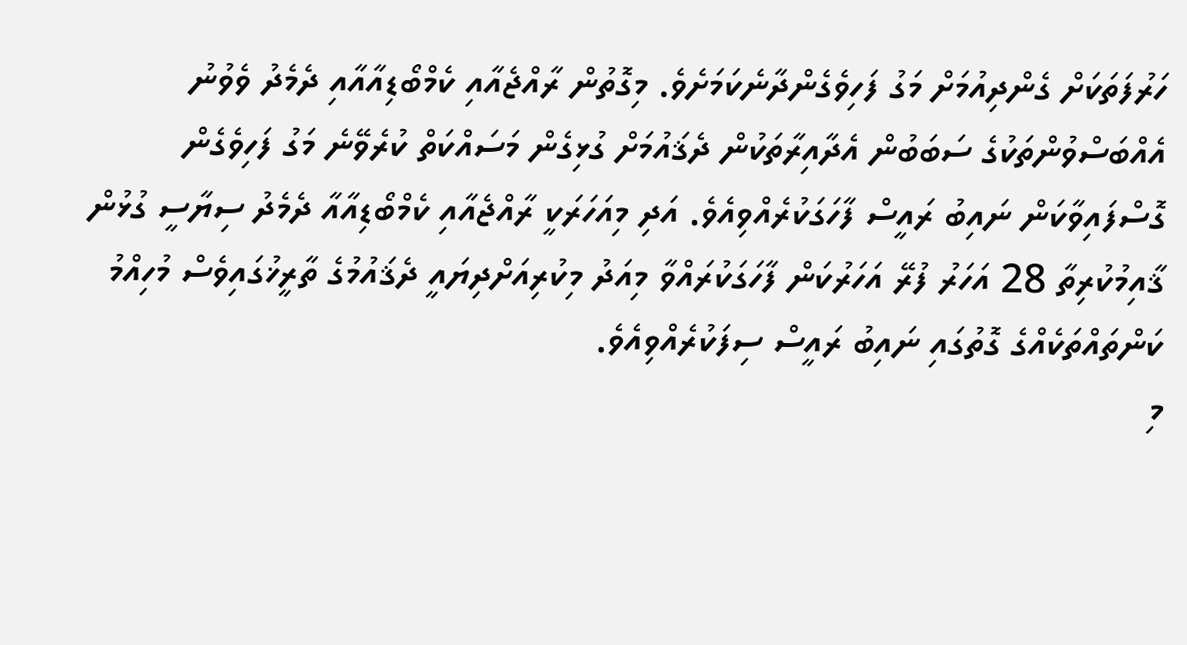ހަރުފަތަކަށް ގެންދިއުމަށް މަގު ފަހިވެގެންދާނެކަމަށެވެ. މިގޮތުން ރާއްޖެއާއި ކެމްބޯޑިއާއާއި ދެމެދު ވެވުނު އެއްބަސްވުންތަކުގެ ސަބަބުން އެދާއިރާތަކުން ދެޤައުމަށް ގުޅިގެން މަސައްކަތް ކުރެވޭނެ މަގު ފަހިވެގެން ގޮސްފައިވާކަން ނައިބު ރައީސް ފާހަގަކުރެއްވިއެވެ. އަދި މިއަހަރަކީ ރާއްޖެއާއި ކެމްބޯޑިއާއާ ދެމެދު ސިޔާސީ ގުޅުން ޤާއިމުކުރިތާ 28 އަހަރު ފުރޭ އަހަރުކަން ފާހަގަކުރައްވާ މިއަދު މިކުރިއަށްދިޔައީ ދެޤައުމުގެ ތާރީޚުގައިވެސް މުހިއްމު ކަންތައްތަކެއްގެ ގޮތުގައި ނައިބު ރައީސް ސިފަކުރެއްވިއެވެ.
މި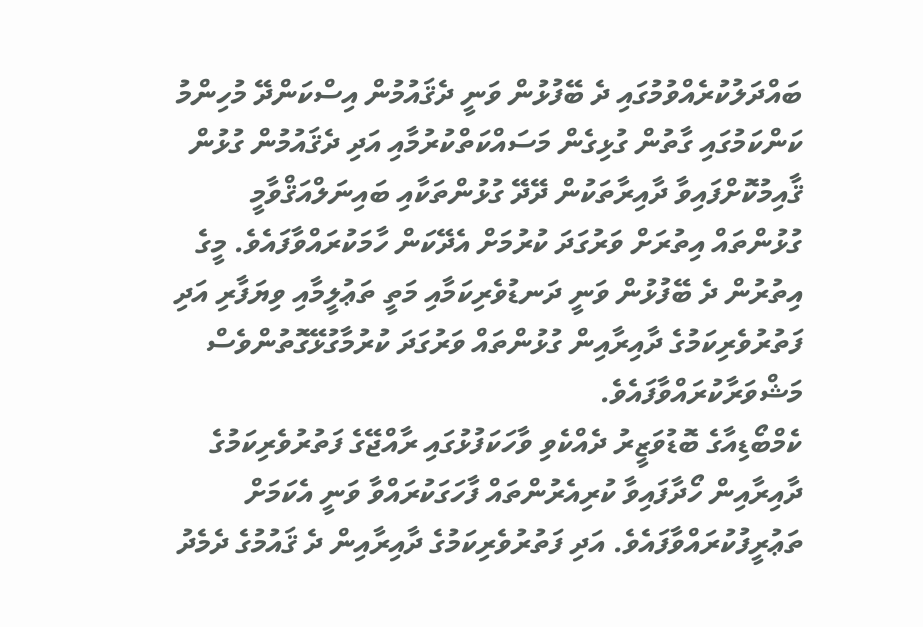ބައްދަލުކުރެއްވުމުގައި ދެ ބޭފުޅުން ވަނީ ދެޤައުމުން އިސްކަންދޭ މުހިންމު ކަންކަމުގައި ގާތުން ގުޅިގެން މަސައްކަތްކުރުމާއި އަދި ދެޤައުމުން ގުޅުން ޤާއިމުކޮށްފައިވާ ދާއިރާތަކުން ދޭދޭ ގުޅުންތަކާއި ބައިނަލްއަޤްވާމީ ގުޅުންތައް އިތުރަށް ވަރުގަދަ ކުރުމަށް އެދޭކަން ހާމަކުރައްވާފައެވެ. މީގެ އިތުރުން ދެ ބޭފުޅުން ވަނީ ދަނޑުވެރިކަމާއި މަތީ ތަޢުލީމާއި ވިޔަފާރި އަދި ފަތުރުވެރިކަމުގެ ދާއިރާއިން ގުޅުންތައް ވަރުގަދަ ކުރުމާގުޅޭގޮތުންވެސް މަޝްވަރާކުރައްވާފައެވެ.
ކެމްބޯޑިއާގެ ބޮޑުވަޒީރު ދެއްކެވި ވާހަކަފުޅުގައި ރާއްޖޭގެ ފަތުރުވެރިކަމުގެ ދާއިރާއިން ހޯދާފައިވާ ކުރިއެރުންތައް ފާހަގަކުރައްވާ ވަނީ އެކަމަށް ތަޢުރީފުކުރައްވާފައެވެ. އަދި ފަތުރުވެރިކަމުގެ ދާއިރާއިން ދެ ޤައުމުގެ ދެމެދު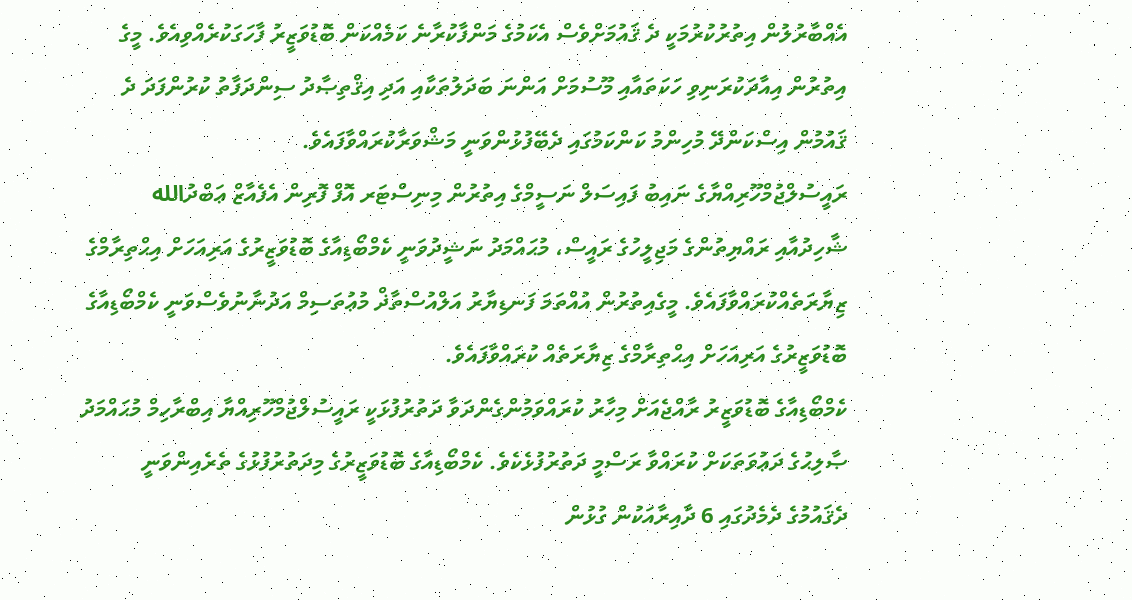އެއްބާރުލުން އިތުރުކުރުމަކީ ދެ ޤައުމަށްވެސް އެކަމުގެ މަންފާކުރާނެ ކަމެއްކަން ބޮޑުވަޒީރު ފާހަގަކުރެއްވިއެވެ. މީގެ އިތުރުން އިއާދަކުރަނިވި ހަކަތައާއި މޫސުމަށް އަންނަ ބަދަލުތަކާއި އަދި އިޤްތިޞާދު ސިންދަފާތު ކުރުންފަދަ ދެ ޤައުމުން އިސްކަންދޭ މުހިންމު ކަންކަމުގައި ދެބޭފުޅުންވަނީ މަޝްވަރާކުރައްވާފައެވެ.
ރައީސުލްޖުމްހޫރިއްޔާގެ ނައިބު ފައިސަލް ނަސީމްގެ އިތުރުން މިނިސްޓަރ އޮފް ފޮރިން އެފެއާޒް ޢަބްދުالله ޝާހިދުއާއި ރައްޔިތުންގެ މަޖިލީހުގެ ރައީސް، މުޙައްމަދު ނަޝީދުވަނީ ކެމްބޯޑިއާގެ ބޮޑުވަޒީރުގެ އަރިއަހަށް އިޙްތިރާމްގެ ޒިޔާރަތެއްކުރައްވާފައެވެ. މީގެއިތުރުން އުއްތަމަ ފަނޑިޔާރު އަލްއުސްތާޛް މުޢުތަސިމް އަދުނާނުވެސްވަނީ ކެމްބޯޑިއާގެ ބޮޑުވަޒީރުގެ އަރިއަހަށް އިޙްތިރާމްގެ ޒިޔާރަތެއް ކުރައްވާފައެވެ.
ކެމްބޯޑިއާގެ ބޮޑުވަޒީރު ރާއްޖެއަށް މިހާރު ކުރައްވަމުންގެންދަވާ ދަތުރުފުޅަކީ ރައީސުލްޖުމްހޫރިއްޔާ އިބްރާހިމް މުޙައްމަދު ޞާލިޙުގެ ދަޢުވަތަކަށް ކުރައްވާ ރަސްމީ ދަތުރުފުޅެކެވެ. ކެމްބޯޑިއާގެ ބޮޑުވަޒީރުގެ މިދަތުރުފުޅުގެ ތެރެއިންވަނީ ދެޤައުމުގެ ދެމެދުގައި 6 ދާއިރާއަކުން ގުޅުން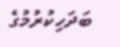ބަދަހިކުރުމުގެ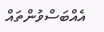އެއްބަސްވުންތައް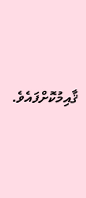ޤާއިމުކޮށްފައެވެ.